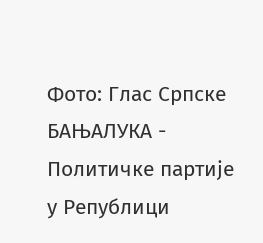Фото: Глас Српске
БАЊАЛУКА - Политичке партије у Републици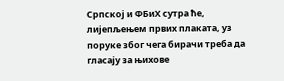Српској и ФБиХ сутра ће, лијепљењем првих плаката, уз поруке због чега бирачи треба да гласају за њихове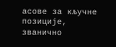асове за кључне позиције, званично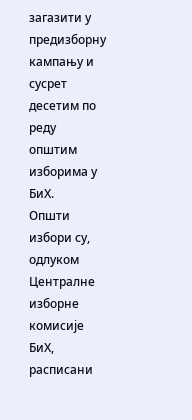загазити у предизборну кампању и сусрет десетим по реду општим изборима у БиХ.
Општи избори су, одлуком Централне изборне комисије БиХ, расписани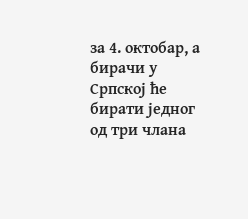за 4. октобар, а бирачи у Српској ће бирати једног од три члана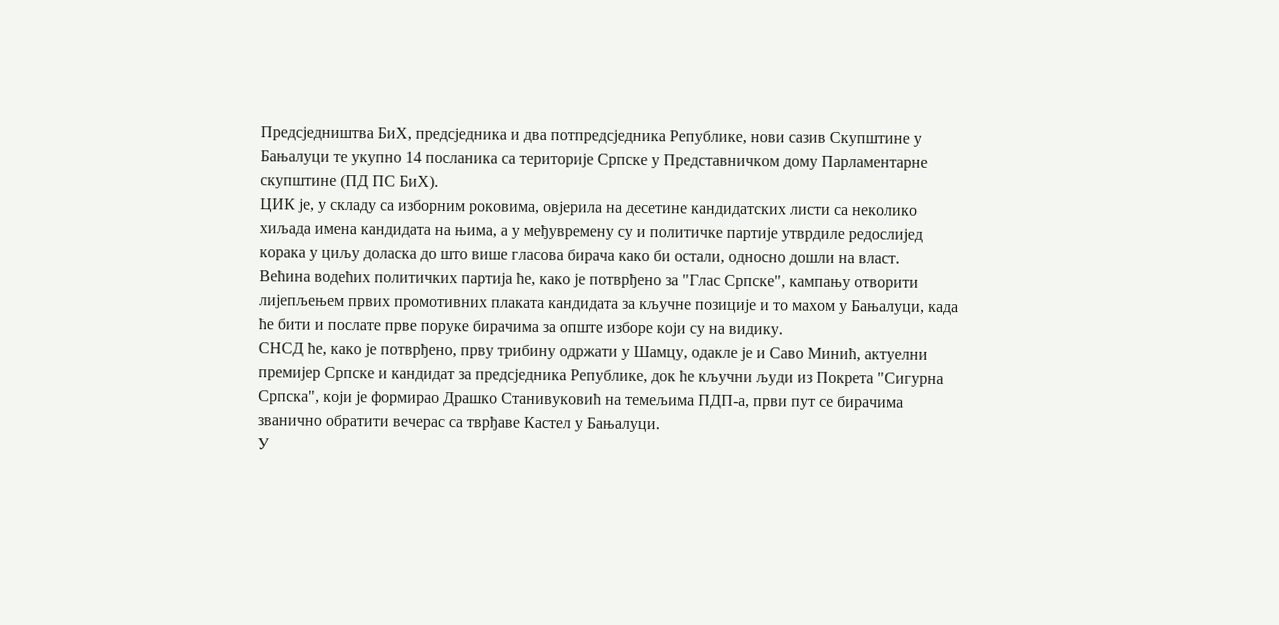Предсједништва БиХ, предсједника и два потпредсједника Републике, нови сазив Скупштине у Бањалуци те укупно 14 посланика са територије Српске у Представничком дому Парламентарне скупштине (ПД ПС БиХ).
ЦИК је, у складу са изборним роковима, овјерила на десетине кандидатских листи са неколико хиљада имена кандидата на њима, а у међувремену су и политичке партије утврдиле редослијед корака у циљу доласка до што више гласова бирача како би остали, односно дошли на власт.
Већина водећих политичких партија ће, како је потврђено за "Глас Српске", кампању отворити лијепљењем првих промотивних плаката кандидата за кључне позиције и то махом у Бањалуци, када ће бити и послате прве поруке бирачима за опште изборе који су на видику.
СНСД ће, како је потврђено, прву трибину одржати у Шамцу, одакле је и Саво Минић, актуелни премијер Српске и кандидат за предсједника Републике, док ће кључни људи из Покрета "Сигурна Српска", који је формирао Драшко Станивуковић на темељима ПДП-а, први пут се бирачима званично обратити вечерас са тврђаве Кастел у Бањалуци.
У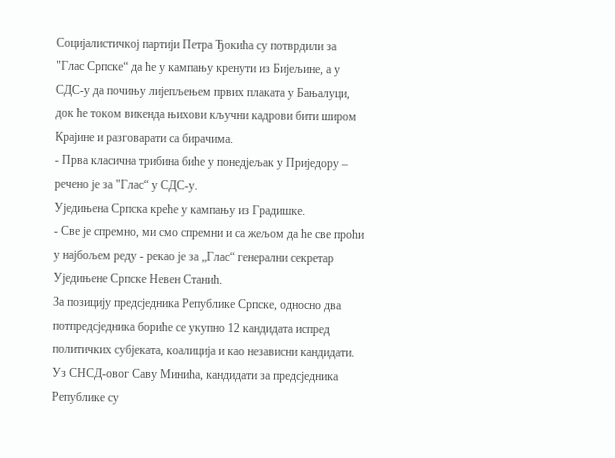Социјалистичкој партији Петра Ђокића су потврдили за "Глас Српске“ да ће у кампању кренути из Бијељине, а у СДС-у да почињу лијепљењем првих плаката у Бањалуци, док ће током викенда њихови кључни кадрови бити широм Крајине и разговарати са бирачима.
- Прва класична трибина биће у понедјељак у Приједору – речено је за "Глас“ у СДС-у.
Уједињена Српска креће у кампању из Градишке.
- Све је спремно, ми смо спремни и са жељом да ће све проћи у најбољем реду - рекао је за „Глас“ генерални секретар Уједињене Српске Невен Станић.
За позицију предсједника Републике Српске, односно два потпредсједника бориће се укупно 12 кандидата испред политичких субјеката, коалиција и као независни кандидати.
Уз СНСД-овог Саву Минића, кандидати за предсједника Републике су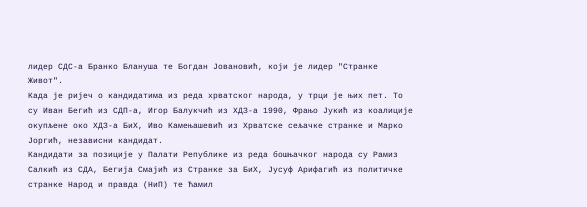лидер СДС-а Бранко Блануша те Богдан Јовановић, који је лидер "Странке Живот".
Када је ријеч о кандидатима из реда хрватског народа, у трци је њих пет. То су Иван Бегић из СДП-а, Игор Балукчић из ХДЗ-а 1990, Фрањо Јукић из коалиције окупљене око ХДЗ-а БиХ, Иво Камењашевић из Хрватске сељачке странке и Марко Јоргић, независни кандидат.
Кандидати за позиције у Палати Републике из реда бошњачког народа су Рамиз Салкић из СДА, Бегија Смајић из Странке за БиХ, Јусуф Арифагић из политичке странке Народ и правда (НиП) те Ћамил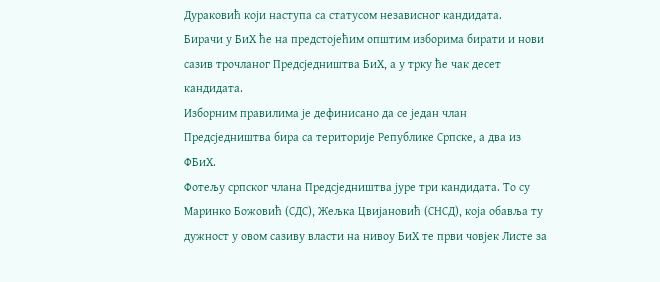Дураковић који наступа са статусом независног кандидата.
Бирачи у БиХ ће на предстојећим општим изборима бирати и нови сазив трочланог Предсједништва БиХ, а у трку ће чак десет кандидата.
Изборним правилима је дефинисано да се један члан Предсједништва бира са територије Републике Српске, а два из ФБиХ.
Фотељу српског члана Предсједништва јуре три кандидата. То су Маринко Божовић (СДС), Жељка Цвијановић (СНСД), која обавља ту дужност у овом сазиву власти на нивоу БиХ те први човјек Листе за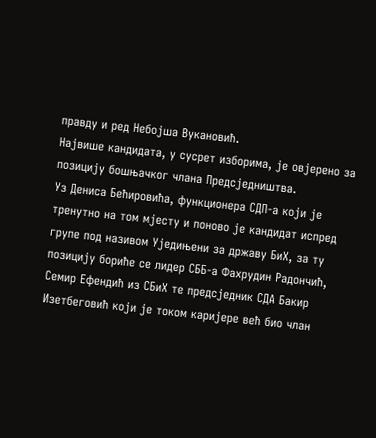правду и ред Небојша Вукановић.
Највише кандидата, у сусрет изборима, је овјерено за позицију бошњачког члана Предсједништва.
Уз Дениса Бећировића, функционера СДП-а који је тренутно на том мјесту и поново је кандидат испред групе под називом Уједињени за државу БиХ, за ту позицију бориће се лидер СББ-а Фахрудин Радончић, Семир Ефендић из СБиХ те предсједник СДА Бакир Изетбеговић који је током каријере већ био члан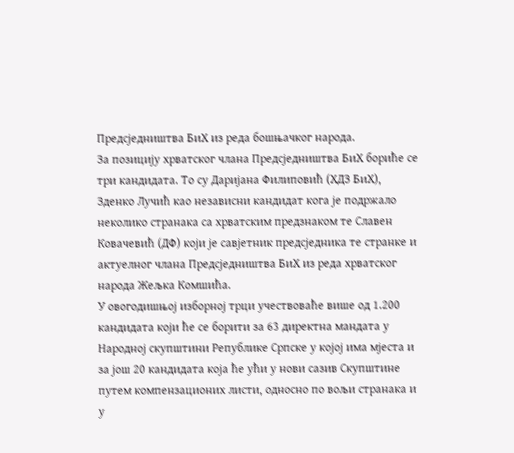Предсједништва БиХ из реда бошњачког народа.
За позицију хрватског члана Предсједништва БиХ бориће се три кандидата. То су Даријана Филиповић (ХДЗ БиХ), Зденко Лучић као независни кандидат кога је подржало неколико странака са хрватским предзнаком те Славен Ковачевић (ДФ) који је савјетник предсједника те странке и актуелног члана Предсједништва БиХ из реда хрватског народа Жељка Комшића.
У овогодишњој изборној трци учествоваће више од 1.200 кандидата који ће се борити за 63 директна мандата у Народној скупштини Републике Српске у којој има мјеста и за још 20 кандидата која ће ући у нови сазив Скупштине путем компензационих листи, односно по вољи странака и у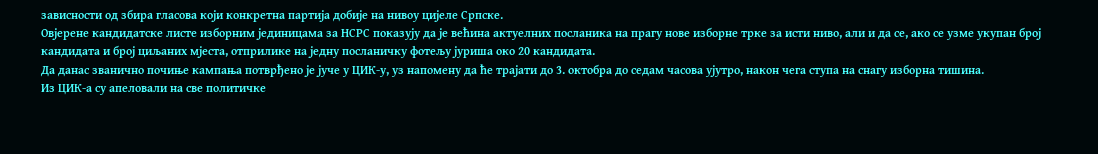зависности од збира гласова који конкретна партија добије на нивоу цијеле Српске.
Овјерене кандидатске листе изборним јединицама за НСРС показују да је већина актуелних посланика на прагу нове изборне трке за исти ниво, али и да се, ако се узме укупан број кандидата и број циљаних мјеста, отприлике на једну посланичку фотељу јуриша око 20 кандидата.
Да данас званично почиње кампања потврђено је јуче у ЦИК-у, уз напомену да ће трајати до 3. октобра до седам часова ујутро, након чега ступа на снагу изборна тишина.
Из ЦИК-а су апеловали на све политичке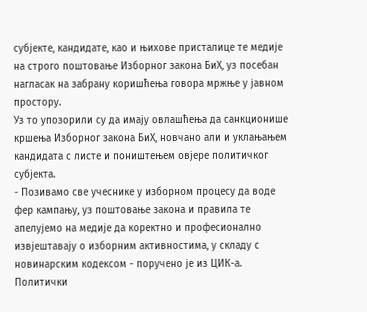субјекте, кандидате, као и њихове присталице те медије на строго поштовање Изборног закона БиХ, уз посебан нагласак на забрану коришћења говора мржње у јавном простору.
Уз то упозорили су да имају овлашћења да санкционише кршења Изборног закона БиХ, новчано али и уклањањем кандидата с листе и поништењем овјере политичког субјекта.
- Позивамо све учеснике у изборном процесу да воде фер кампању, уз поштовање закона и правила те апелујемо на медије да коректно и професионално извјештавају о изборним активностима, у складу с новинарским кодексом - поручено је из ЦИК-а.
Политички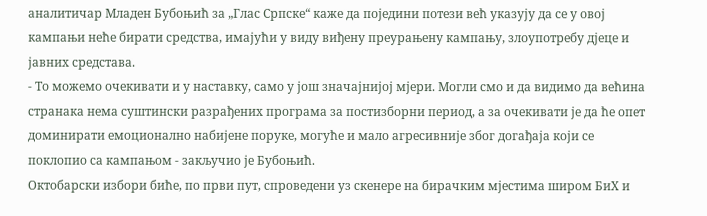аналитичар Младен Бубоњић за „Глас Српске“ каже да поједини потези већ указују да се у овој кампањи неће бирати средства, имајући у виду виђену преурањену кампању, злоупотребу дјеце и јавних средстава.
- То можемо очекивати и у наставку, само у још значајнијој мјери. Могли смо и да видимо да већина странака нема суштински разрађених програма за постизборни период, а за очекивати је да ће опет доминирати емоционално набијене поруке, могуће и мало агресивније због догађаја који се поклопио са кампањом - закључио је Бубоњић.
Октобарски избори биће, по први пут, спроведени уз скенере на бирачким мјестима широм БиХ и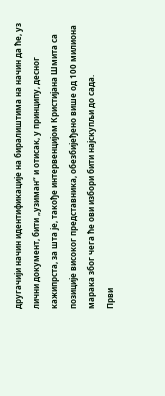другачији начин идентификације на биралиштима на начин да ће, уз лични документ, бити „узиман“ и отисак, у принципу, десног кажипрста, за шта је, такође интервенцијом Кристијана Шмита са позиције високог представника, обезбијеђено више од 100 милиона марака због чега ће ови избори бити најскупљи до сада.
Први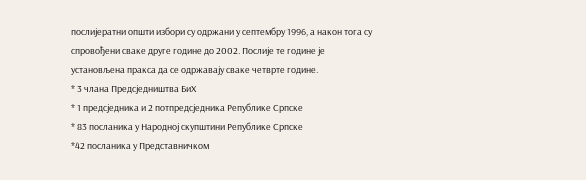послијератни општи избори су одржани у септембру 1996, а након тога су спровођени сваке друге године до 2002. Послије те године је установљена пракса да се одржавају сваке четврте године.
* 3 члана Предсједништва БиХ
* 1 предсједника и 2 потпредсједника Републике Српске
* 83 посланика у Народној скупштини Републике Српске
*42 посланика у Представничком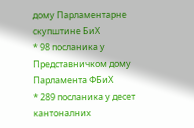дому Парламентарне скупштине БиХ
* 98 посланика у Представничком дому Парламента ФБиХ
* 289 посланика у десет кантоналних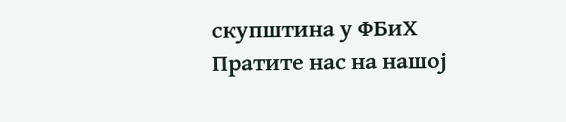скупштина у ФБиХ
Пратите нас на нашој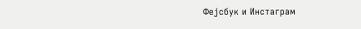Фејсбук и Инстаграм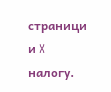страници и X налогу.